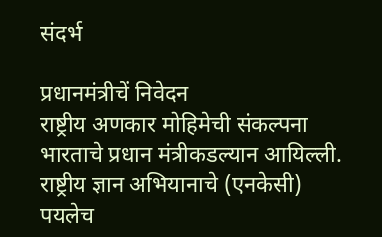संदर्भ

प्रधानमंत्रीचें निवेदन
राष्ट्रीय अणकार मोहिमेची संकल्पना भारताचे प्रधान मंत्रीकडल्यान आयिल्ली. राष्ट्रीय ज्ञान अभियानाचे (एनकेसी) पयलेच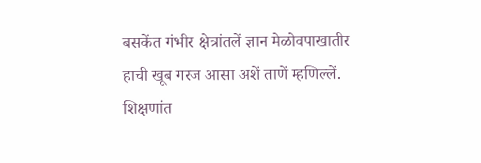बसकेंत गंभीर क्षेत्रांतलें ज्ञान मेळोवपाखातीर हाची खूब गरज आसा अशें ताणें म्हणिल्लें. शिक्षणांत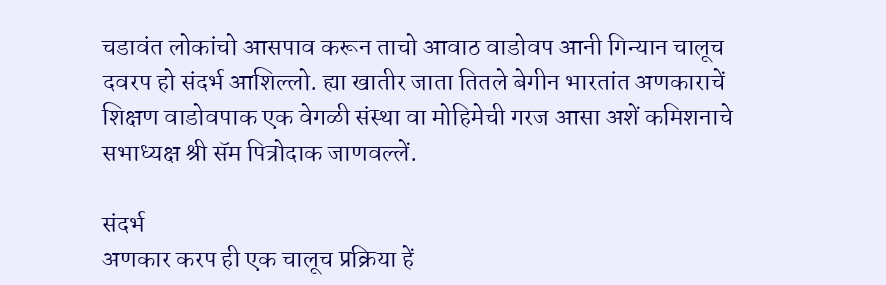चडावंत लोकांचो आसपाव करून ताचो आवाठ वाडोवप आनी गिन्यान चालूच दवरप हो संदर्भ आशिल्लो. ह्या खातीर जाता तितले बेगीन भारतांत अणकाराचें शिक्षण वाडोवपाक एक वेगळी संस्था वा मोहिमेची गरज आसा अशें कमिशनाचे सभाध्यक्ष श्री सॅम पित्रोदाक जाणवल्लें.

संदर्भ
अणकार करप ही एक चालूच प्रक्रिया हें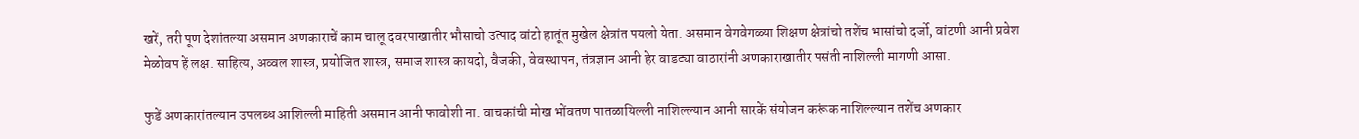खरें, तरी पूण देशांतल्या असमान अणकाराचें काम चालू दवरपाखातीर भौसाचो उत्पाद वांटो हातूंत मुखेल क्षेत्रांत पयलो येता. असमान वेगवेगळ्या शिक्षण क्षेत्रांचो तशेंच भासांचो दर्जो, वांटणी आनी प्रवेश मेळोवप हें लक्ष. साहित्य, अव्वल शास्त्र, प्रयोजित शास्त्र, समाज शास्त्र कायदो, वैजकी, वेवस्थापन, तंत्रज्ञान आनी हेर वाडट्या वाठारांनी अणकाराखातीर पसंती नाशिल्ली मागणी आसा.

फुडें अणकारांतल्यान उपलब्ध आशिल्ली माहिती असमान आनी फावोशी ना. वाचकांची मोख भोंवतण पातळायिल्ली नाशिल्ल्यान आनी सारकें संयोजन करूंक नाशिल्ल्यान तशेंच अणकार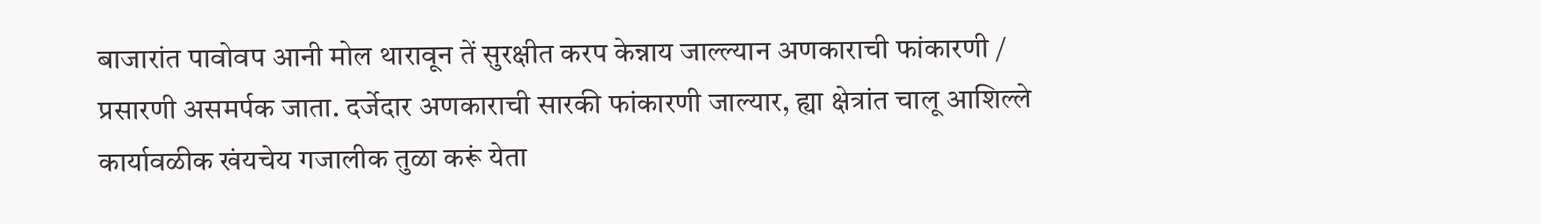बाजारांत पावोवप आनी मोल थारावून तें सुरक्षीत करप केन्नाय जाल्ल्यान अणकाराची फांकारणी / प्रसारणी असमर्पक जाता. दर्जेदार अणकाराची सारकी फांकारणी जाल्यार, ह्या क्षेत्रांत चालू आशिल्ले कार्यावळीक खंयचेय गजालीक तुळा करूं येता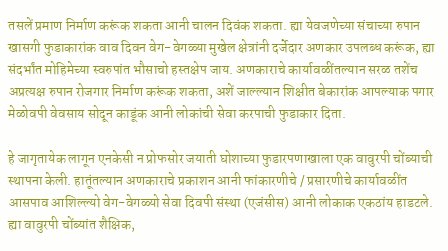तसलें प्रमाण निर्माण करूंक शकता आनी चालन दिवंक शकता. ह्या येवजणेच्या संचाच्या रुपान खासगी फुडाकारांक वाव दिवन वेग-वेगळ्या मुखेल क्षेत्रांनी दर्जेदार अणकार उपलब्ध करूंक, ह्या संदर्भांत मोहिमेच्या स्वरुपांत भौसाचो हस्तक्षेप जाय. अणकाराचे कार्यावळींतल्यान सरळ तशेंच अप्रत्यक्ष रुपान रोजगार निर्माण करूंक शकता, अशें जाल्ल्यान शिक्षीत बेकारांक आपल्याक पगार मेळोवपी वेवसाय सोदून काडूंक आनी लोकांची सेवा करपाची फुडाकार दिता.

हे जागृतायेक लागून एनकेसी न प्रोफसोर जयाती घोशाच्या फुडारपणाखाला एक वावुरपी चोंब्याची स्थापना केली. हातूंतल्यान अणकाराचे प्रकाशन आनी फांकारणीचे / प्रसारणीचे कार्यावळींत आसपाव आशिल्ल्यो वेग-वेगळ्यो सेवा दिवपी संस्था (एजंसीस) आनी लोकाक एकठांय हाडटले. ह्या वावुरपी चोंब्यांत शैक्षिक,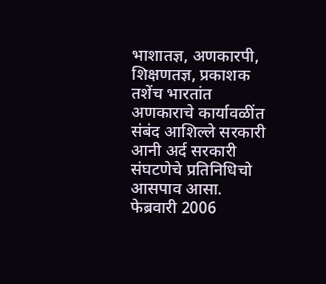भाशातज्ञ, अणकारपी, शिक्षणतज्ञ, प्रकाशक तशेंच भारतांत अणकाराचे कार्यावळींत संबंद आशिल्ले सरकारी आनी अर्द सरकारी संघटणेचे प्रतिनिधिचो आसपाव आसा. फेब्रवारी 2006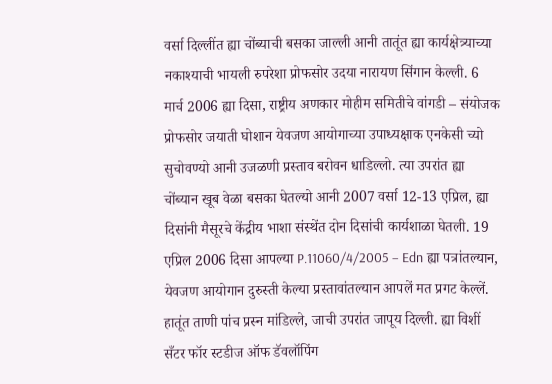वर्सा दिल्लींत ह्या चोंब्याची बसका जाल्ली आनी तातूंत ह्या कार्यक्षेत्र्याच्या नकाश्याची भायली रुपरेशा प्रोफसोर उदया नारायण सिंगान केल्ली. 6 मार्च 2006 ह्या दिसा, राष्ट्रीय अणकार मोहीम समितीचे वांगडी – संयोजक प्रोफसोर जयाती घोशान येवजण आयोगाच्या उपाध्यक्षाक एनकेसी च्यो सुचोवण्यो आनी उजळणी प्रस्ताव बरोवन धाडिल्लो. त्या उपरांत ह्या चोंब्यान खूब वेळा बसका घेतल्यो आनी 2007 वर्सा 12-13 एप्रिल, ह्या दिसांनी मैसूरचे केंद्रीय भाशा संस्थेंत दोन दिसांची कार्यशाळा घेतली. 19 एप्रिल 2006 दिसा आपल्या P.11060/4/2005 – Edn ह्या पत्रांतल्यान, येवजण आयोगान दुरुस्ती केल्या प्रस्तावांतल्यान आपलें मत प्रगट केल्लें. हातूंत ताणी पांच प्रस्न मांडिल्ले, जाची उपरांत जापूय दिल्ली. ह्या विशीं सँटर फॉर स्टडीज ऑफ डॅवलॉपिंग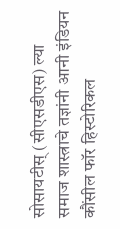सोसायटीस् (सीएसडीएस) ल्या समाज शास्त्राचे तज्ञांनी आनी इंडियन कौंसील फॉर हिस्टोरिकल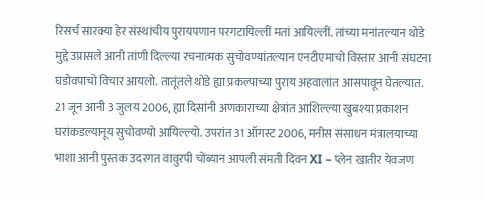रिसर्च सारक्या हेर संस्थांचीय पुरायपणान परगटायिल्लीं मतां आयिल्लीं. तांच्या मनांतल्यान थोडे मुद्दे उप्रासले आनी तांणी दिल्ल्या रचनात्मक सुचोवण्यांतल्यान एनटीएमाचो विस्तार आनी संघटना घडोवपाचो विचार आयलो. तातूंतले थोडे ह्या प्रकल्पाच्या पुराय अहवालांत आसपावून घेतल्यात. 21 जून आनी 3 जुलय 2006, ह्या दिसांनी अणकाराच्या क्षेत्रांत आशिल्ल्या खुबश्या प्रकाशन घरांकडल्यानूय सुचोवण्यो आयिल्ल्यो. उपरांत 31 ऑगस्ट 2006, मनीस संसाधन मंत्रालयाच्या भाशा आनी पुस्तक उदरगत वावुरपी चोंब्यान आपली संमती दिवन XI – प्लेन खातीर येवजण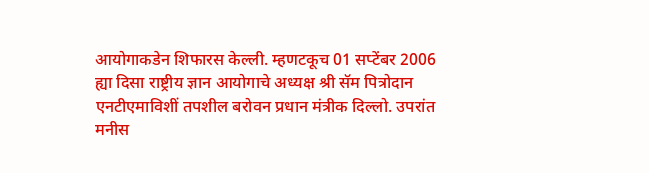आयोगाकडेन शिफारस केल्ली. म्हणटकूच 01 सप्टेंबर 2006 ह्या दिसा राष्ट्रीय ज्ञान आयोगाचे अध्यक्ष श्री सॅम पित्रोदान एनटीएमाविशीं तपशील बरोवन प्रधान मंत्रीक दिल्लो. उपरांत मनीस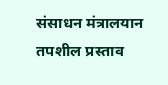संसाधन मंत्रालयान तपशील प्रस्ताव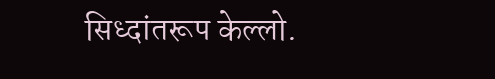सिध्दांतरूप केल्लो.